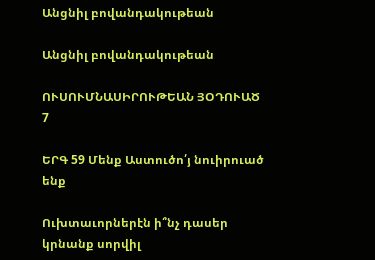Անցնիլ բովանդակութեան

Անցնիլ բովանդակութեան

ՈՒՍՈՒՄՆԱՍԻՐՈՒԹԵԱՆ ՅՕԴՈՒԱԾ 7

ԵՐԳ 59 Մենք Աստուծո՛յ նուիրուած ենք

Ուխտաւորներէն ի՞նչ դասեր կրնանք սորվիլ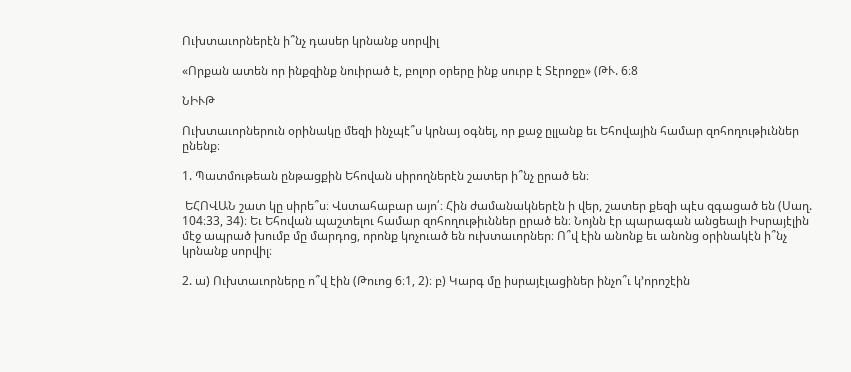Ուխտաւորներէն ի՞նչ դասեր կրնանք սորվիլ

«Որքան ատեն որ ինքզինք նուիրած է, բոլոր օրերը ինք սուրբ է Տէրոջը» (ԹՒ. 6։8

ՆԻՒԹ

Ուխտաւորներուն օրինակը մեզի ինչպէ՞ս կրնայ օգնել, որ քաջ ըլլանք եւ Եհովային համար զոհողութիւններ ընենք։

1. Պատմութեան ընթացքին Եհովան սիրողներէն շատեր ի՞նչ ըրած են։

 ԵՀՈՎԱՆ շատ կը սիրե՞ս։ Վստահաբար այո՛։ Հին ժամանակներէն ի վեր, շատեր քեզի պէս զգացած են (Սաղ. 104։33, 34)։ Եւ Եհովան պաշտելու համար զոհողութիւններ ըրած են։ Նոյնն էր պարագան անցեալի Իսրայէլին մէջ ապրած խումբ մը մարդոց, որոնք կոչուած են ուխտաւորներ։ Ո՞վ էին անոնք եւ անոնց օրինակէն ի՞նչ կրնանք սորվիլ։

2. ա) Ուխտաւորները ո՞վ էին (Թուոց 6։1, 2)։ բ) Կարգ մը իսրայէլացիներ ինչո՞ւ կ’որոշէին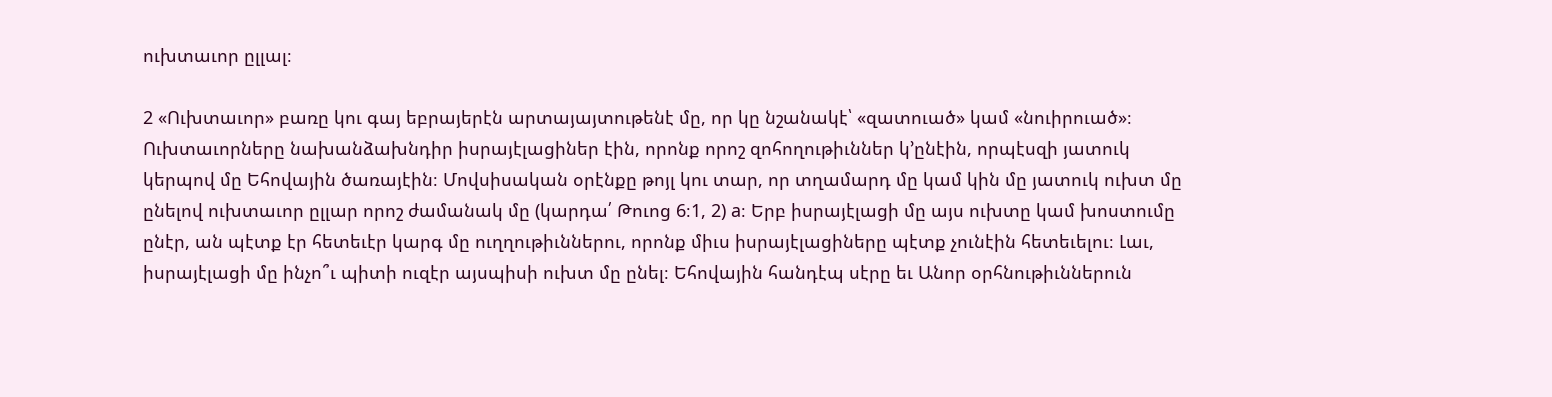ուխտաւոր ըլլալ։

2 «Ուխտաւոր» բառը կու գայ եբրայերէն արտայայտութենէ մը, որ կը նշանակէ՝ «զատուած» կամ «նուիրուած»։ Ուխտաւորները նախանձախնդիր իսրայէլացիներ էին, որոնք որոշ զոհողութիւններ կ’ընէին, որպէսզի յատուկ կերպով մը Եհովային ծառայէին։ Մովսիսական օրէնքը թոյլ կու տար, որ տղամարդ մը կամ կին մը յատուկ ուխտ մը ընելով ուխտաւոր ըլլար որոշ ժամանակ մը (կարդա՛ Թուոց 6։1, 2) a։ Երբ իսրայէլացի մը այս ուխտը կամ խոստումը ընէր, ան պէտք էր հետեւէր կարգ մը ուղղութիւններու, որոնք միւս իսրայէլացիները պէտք չունէին հետեւելու։ Լաւ, իսրայէլացի մը ինչո՞ւ պիտի ուզէր այսպիսի ուխտ մը ընել։ Եհովային հանդէպ սէրը եւ Անոր օրհնութիւններուն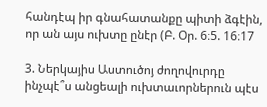հանդէպ իր գնահատանքը պիտի ձգէին, որ ան այս ուխտը ընէր (Բ. Օր. 6։5. 16։17

3. Ներկայիս Աստուծոյ ժողովուրդը ինչպէ՞ս անցեալի ուխտաւորներուն պէս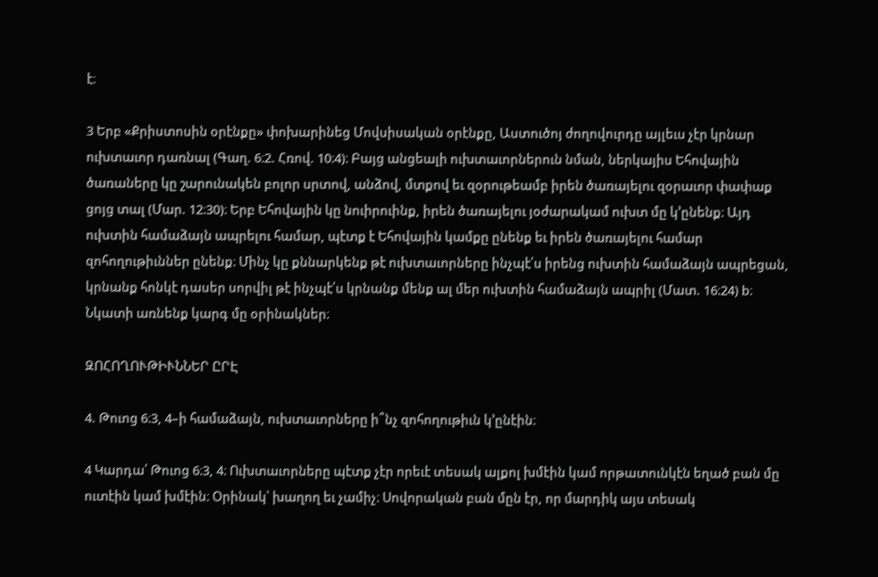է։

3 Երբ «Քրիստոսին օրէնքը» փոխարինեց Մովսիսական օրէնքը, Աստուծոյ ժողովուրդը այլեւս չէր կրնար ուխտաւոր դառնալ (Գաղ. 6։2. Հռով. 10։4)։ Բայց անցեալի ուխտաւորներուն նման, ներկայիս Եհովային ծառաները կը շարունակեն բոլոր սրտով, անձով, մտքով եւ զօրութեամբ իրեն ծառայելու զօրաւոր փափաք ցոյց տալ (Մար. 12։30)։ Երբ Եհովային կը նուիրուինք, իրեն ծառայելու յօժարակամ ուխտ մը կ’ընենք։ Այդ ուխտին համաձայն ապրելու համար, պէտք է Եհովային կամքը ընենք եւ իրեն ծառայելու համար զոհողութիւններ ընենք։ Մինչ կը քննարկենք թէ ուխտաւորները ինչպէ՛ս իրենց ուխտին համաձայն ապրեցան, կրնանք հոնկէ դասեր սորվիլ թէ ինչպէ՛ս կրնանք մենք ալ մեր ուխտին համաձայն ապրիլ (Մատ. 16։24) b։ Նկատի առնենք կարգ մը օրինակներ։

ԶՈՀՈՂՈՒԹԻՒՆՆԵՐ ԸՐԷ

4. Թուոց 6։3, 4–ի համաձայն, ուխտաւորները ի՞նչ զոհողութիւն կ’ընէին։

4 Կարդա՛ Թուոց 6։3, 4։ Ուխտաւորները պէտք չէր որեւէ տեսակ ալքոլ խմէին կամ որթատունկէն եղած բան մը ուտէին կամ խմէին։ Օրինակ՝ խաղող եւ չամիչ։ Սովորական բան մըն էր, որ մարդիկ այս տեսակ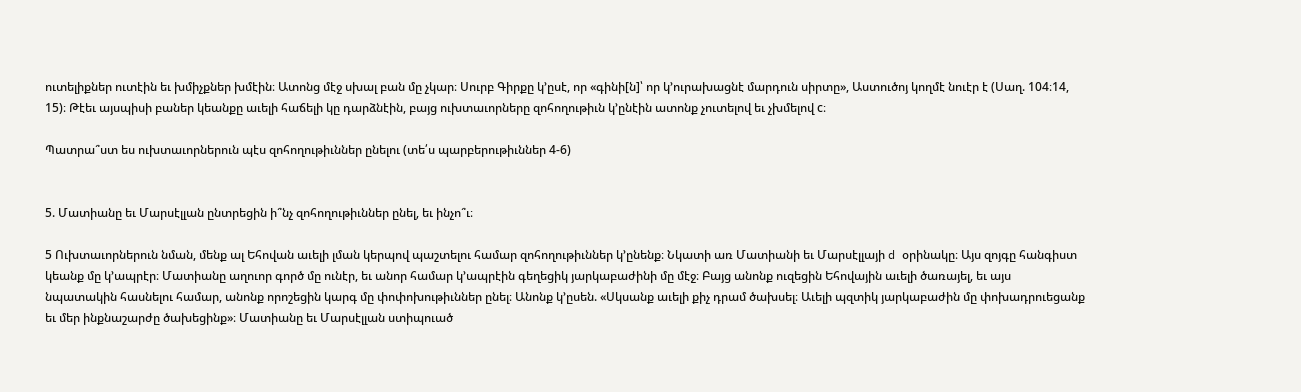ուտելիքներ ուտէին եւ խմիչքներ խմէին։ Ատոնց մէջ սխալ բան մը չկար։ Սուրբ Գիրքը կ’ըսէ, որ «գինի[ն]՝ որ կ’ուրախացնէ մարդուն սիրտը», Աստուծոյ կողմէ նուէր է (Սաղ. 104։14, 15)։ Թէեւ այսպիսի բաներ կեանքը աւելի հաճելի կը դարձնէին, բայց ուխտաւորները զոհողութիւն կ’ընէին ատոնք չուտելով եւ չխմելով c։

Պատրա՞ստ ես ուխտաւորներուն պէս զոհողութիւններ ընելու (տե՛ս պարբերութիւններ 4-6)


5. Մատիանը եւ Մարսէլլան ընտրեցին ի՞նչ զոհողութիւններ ընել, եւ ինչո՞ւ։

5 Ուխտաւորներուն նման, մենք ալ Եհովան աւելի լման կերպով պաշտելու համար զոհողութիւններ կ’ընենք։ Նկատի առ Մատիանի եւ Մարսէլլայի d օրինակը։ Այս զոյգը հանգիստ կեանք մը կ’ապրէր։ Մատիանը աղուոր գործ մը ունէր, եւ անոր համար կ’ապրէին գեղեցիկ յարկաբաժինի մը մէջ։ Բայց անոնք ուզեցին Եհովային աւելի ծառայել, եւ այս նպատակին հասնելու համար, անոնք որոշեցին կարգ մը փոփոխութիւններ ընել։ Անոնք կ’ըսեն. «Սկսանք աւելի քիչ դրամ ծախսել։ Աւելի պզտիկ յարկաբաժին մը փոխադրուեցանք եւ մեր ինքնաշարժը ծախեցինք»։ Մատիանը եւ Մարսէլլան ստիպուած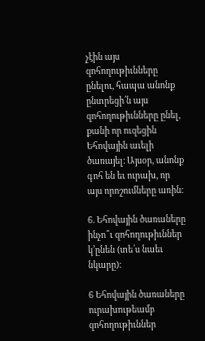չէին այս զոհողութիւնները ընելու, հապա անոնք ընտրեցի՛ն այս զոհողութիւնները ընել, քանի որ ուզեցին Եհովային աւելի ծառայել։ Այսօր, անոնք գոհ են եւ ուրախ, որ այս որոշումները առին։

6. Եհովային ծառաները ինչո՞ւ զոհողութիւններ կ’ընեն (տե՛ս նաեւ նկարը)։

6 Եհովային ծառաները ուրախութեամբ զոհողութիւններ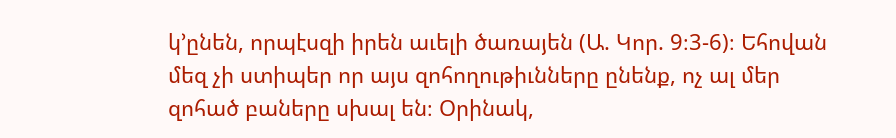կ’ընեն, որպէսզի իրեն աւելի ծառայեն (Ա. Կոր. 9։3-6)։ Եհովան մեզ չի ստիպեր որ այս զոհողութիւնները ընենք, ոչ ալ մեր զոհած բաները սխալ են։ Օրինակ,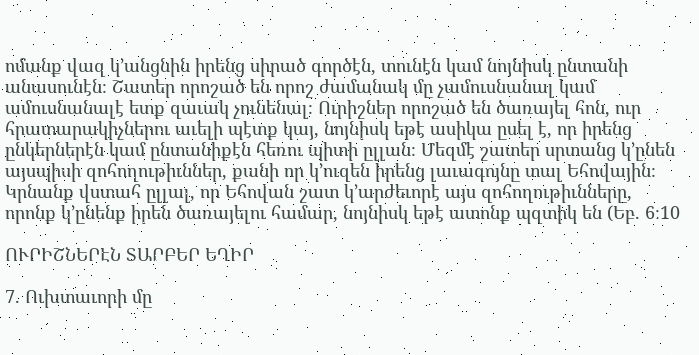ոմանք վազ կ’անցնին իրենց սիրած գործէն, տունէն կամ նոյնիսկ ընտանի անասունէն։ Շատեր որոշած են որոշ ժամանակ մը չամուսնանալ կամ ամուսնանալէ ետք զաւակ չունենալ։ Ուրիշներ որոշած են ծառայել հոն, ուր հրատարակիչներու աւելի պէտք կայ, նոյնիսկ եթէ ասիկա ըսել է, որ իրենց ընկերներէն կամ ընտանիքէն հեռու պիտի ըլլան։ Մեզմէ շատեր սրտանց կ’ընեն այսպիսի զոհողութիւններ, քանի որ կ’ուզեն իրենց լաւագոյնը տալ Եհովային։ Կրնանք վստահ ըլլալ, որ Եհովան շատ կ’արժեւորէ այս զոհողութիւնները, որոնք կ’ընենք իրեն ծառայելու համար, նոյնիսկ եթէ ատոնք պզտիկ են (Եբ. 6։10

ՈՒՐԻՇՆԵՐԷՆ ՏԱՐԲԵՐ ԵՂԻՐ

7. Ուխտաւորի մը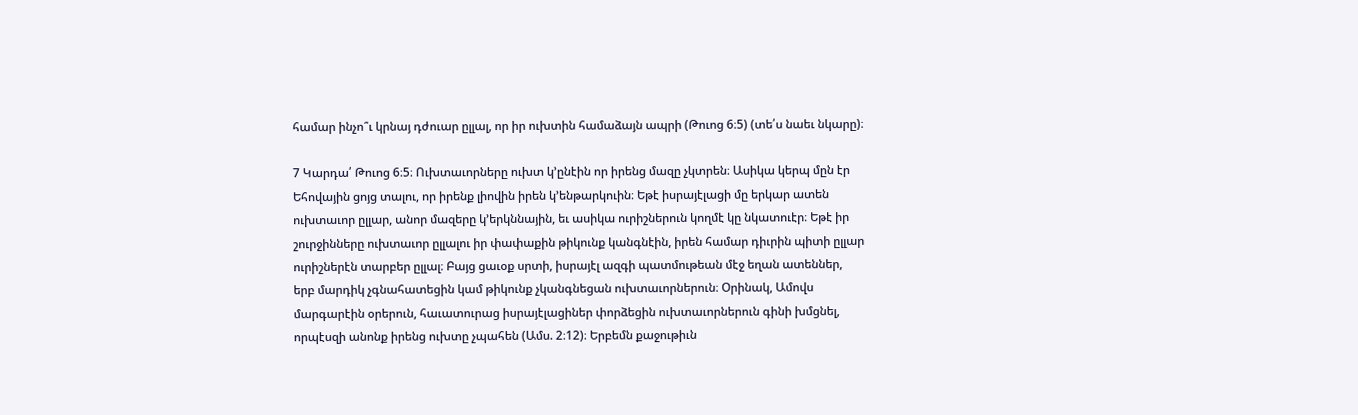համար ինչո՞ւ կրնայ դժուար ըլլալ, որ իր ուխտին համաձայն ապրի (Թուոց 6։5) (տե՛ս նաեւ նկարը)։

7 Կարդա՛ Թուոց 6։5։ Ուխտաւորները ուխտ կ’ընէին որ իրենց մազը չկտրեն։ Ասիկա կերպ մըն էր Եհովային ցոյց տալու, որ իրենք լիովին իրեն կ’ենթարկուին։ Եթէ իսրայէլացի մը երկար ատեն ուխտաւոր ըլլար, անոր մազերը կ’երկննային, եւ ասիկա ուրիշներուն կողմէ կը նկատուէր։ Եթէ իր շուրջինները ուխտաւոր ըլլալու իր փափաքին թիկունք կանգնէին, իրեն համար դիւրին պիտի ըլլար ուրիշներէն տարբեր ըլլալ։ Բայց ցաւօք սրտի, իսրայէլ ազգի պատմութեան մէջ եղան ատեններ, երբ մարդիկ չգնահատեցին կամ թիկունք չկանգնեցան ուխտաւորներուն։ Օրինակ, Ամովս մարգարէին օրերուն, հաւատուրաց իսրայէլացիներ փորձեցին ուխտաւորներուն գինի խմցնել, որպէսզի անոնք իրենց ուխտը չպահեն (Ամս. 2։12)։ Երբեմն քաջութիւն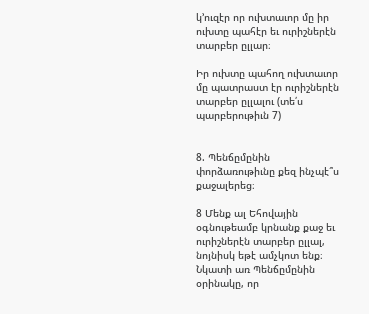կ’ուզէր որ ուխտաւոր մը իր ուխտը պահէր եւ ուրիշներէն տարբեր ըլլար։

Իր ուխտը պահող ուխտաւոր մը պատրաստ էր ուրիշներէն տարբեր ըլլալու (տե՛ս պարբերութիւն 7)


8. Պենճըմընին փորձառութիւնը քեզ ինչպէ՞ս քաջալերեց։

8 Մենք ալ Եհովային օգնութեամբ կրնանք քաջ եւ ուրիշներէն տարբեր ըլլալ, նոյնիսկ եթէ ամչկոտ ենք։ Նկատի առ Պենճըմընին օրինակը, որ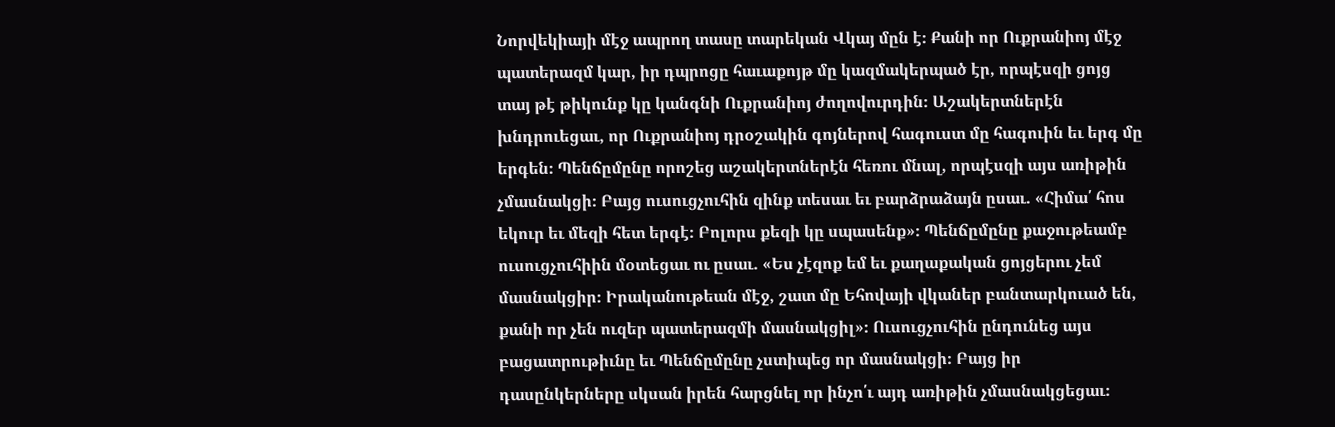Նորվեկիայի մէջ ապրող տասը տարեկան Վկայ մըն է։ Քանի որ Ուքրանիոյ մէջ պատերազմ կար, իր դպրոցը հաւաքոյթ մը կազմակերպած էր, որպէսզի ցոյց տայ թէ թիկունք կը կանգնի Ուքրանիոյ ժողովուրդին։ Աշակերտներէն խնդրուեցաւ, որ Ուքրանիոյ դրօշակին գոյներով հագուստ մը հագուին եւ երգ մը երգեն։ Պենճըմընը որոշեց աշակերտներէն հեռու մնալ, որպէսզի այս առիթին չմասնակցի։ Բայց ուսուցչուհին զինք տեսաւ եւ բարձրաձայն ըսաւ. «Հիմա՛ հոս եկուր եւ մեզի հետ երգէ։ Բոլորս քեզի կը սպասենք»։ Պենճըմընը քաջութեամբ ուսուցչուհիին մօտեցաւ ու ըսաւ. «Ես չէզոք եմ եւ քաղաքական ցոյցերու չեմ մասնակցիր։ Իրականութեան մէջ, շատ մը Եհովայի վկաներ բանտարկուած են, քանի որ չեն ուզեր պատերազմի մասնակցիլ»։ Ուսուցչուհին ընդունեց այս բացատրութիւնը եւ Պենճըմընը չստիպեց որ մասնակցի։ Բայց իր դասընկերները սկսան իրեն հարցնել որ ինչո՛ւ այդ առիթին չմասնակցեցաւ։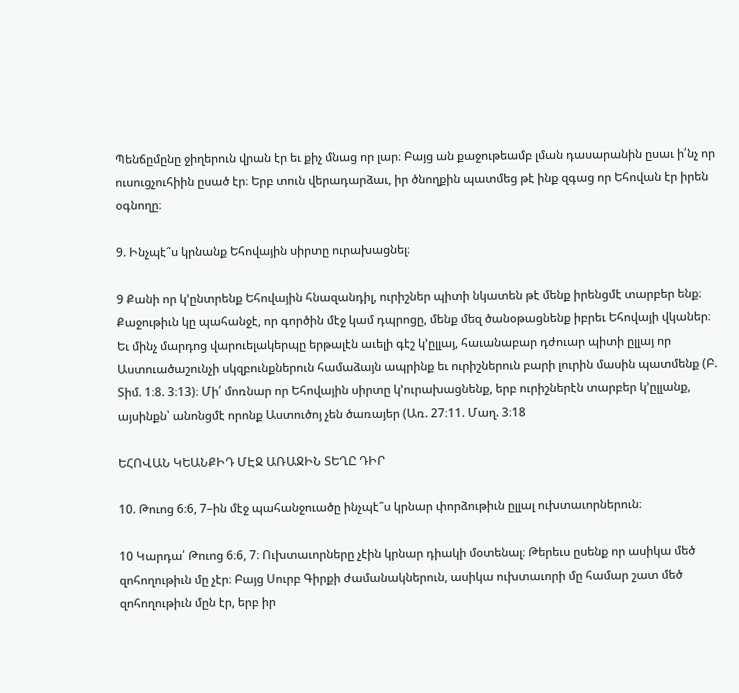Պենճըմընը ջիղերուն վրան էր եւ քիչ մնաց որ լար։ Բայց ան քաջութեամբ լման դասարանին ըսաւ ի՛նչ որ ուսուցչուհիին ըսած էր։ Երբ տուն վերադարձաւ, իր ծնողքին պատմեց թէ ինք զգաց որ Եհովան էր իրեն օգնողը։

9. Ինչպէ՞ս կրնանք Եհովային սիրտը ուրախացնել։

9 Քանի որ կ’ընտրենք Եհովային հնազանդիլ, ուրիշներ պիտի նկատեն թէ մենք իրենցմէ տարբեր ենք։ Քաջութիւն կը պահանջէ, որ գործին մէջ կամ դպրոցը, մենք մեզ ծանօթացնենք իբրեւ Եհովայի վկաներ։ Եւ մինչ մարդոց վարուելակերպը երթալէն աւելի գէշ կ’ըլլայ, հաւանաբար դժուար պիտի ըլլայ որ Աստուածաշունչի սկզբունքներուն համաձայն ապրինք եւ ուրիշներուն բարի լուրին մասին պատմենք (Բ. Տիմ. 1։8. 3։13)։ Մի՛ մոռնար որ Եհովային սիրտը կ’ուրախացնենք, երբ ուրիշներէն տարբեր կ’ըլլանք, այսինքն՝ անոնցմէ որոնք Աստուծոյ չեն ծառայեր (Առ. 27։11. Մաղ. 3։18

ԵՀՈՎԱՆ ԿԵԱՆՔԻԴ ՄԷՋ ԱՌԱՋԻՆ ՏԵՂԸ ԴԻՐ

10. Թուոց 6։6, 7–ին մէջ պահանջուածը ինչպէ՞ս կրնար փորձութիւն ըլլալ ուխտաւորներուն։

10 Կարդա՛ Թուոց 6։6, 7։ Ուխտաւորները չէին կրնար դիակի մօտենալ։ Թերեւս ըսենք որ ասիկա մեծ զոհողութիւն մը չէր։ Բայց Սուրբ Գիրքի ժամանակներուն, ասիկա ուխտաւորի մը համար շատ մեծ զոհողութիւն մըն էր, երբ իր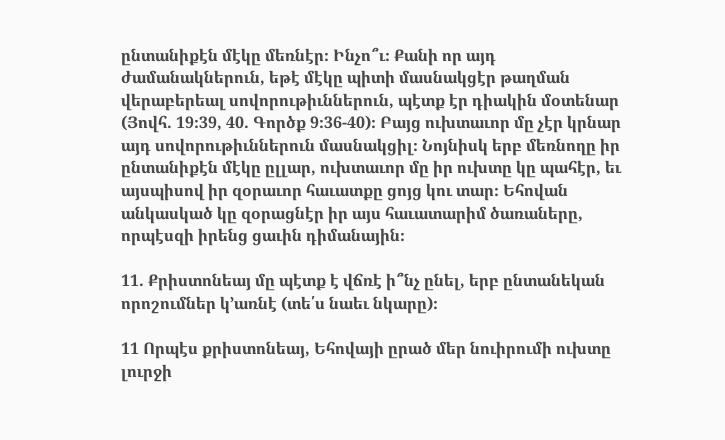ընտանիքէն մէկը մեռնէր։ Ինչո՞ւ։ Քանի որ այդ ժամանակներուն, եթէ մէկը պիտի մասնակցէր թաղման վերաբերեալ սովորութիւններուն, պէտք էր դիակին մօտենար (Յովհ. 19։39, 40. Գործք 9։36-40)։ Բայց ուխտաւոր մը չէր կրնար այդ սովորութիւններուն մասնակցիլ։ Նոյնիսկ երբ մեռնողը իր ընտանիքէն մէկը ըլլար, ուխտաւոր մը իր ուխտը կը պահէր, եւ այսպիսով իր զօրաւոր հաւատքը ցոյց կու տար։ Եհովան անկասկած կը զօրացնէր իր այս հաւատարիմ ծառաները, որպէսզի իրենց ցաւին դիմանային։

11. Քրիստոնեայ մը պէտք է վճռէ ի՞նչ ընել, երբ ընտանեկան որոշումներ կ’առնէ (տե՛ս նաեւ նկարը)։

11 Որպէս քրիստոնեայ, Եհովայի ըրած մեր նուիրումի ուխտը լուրջի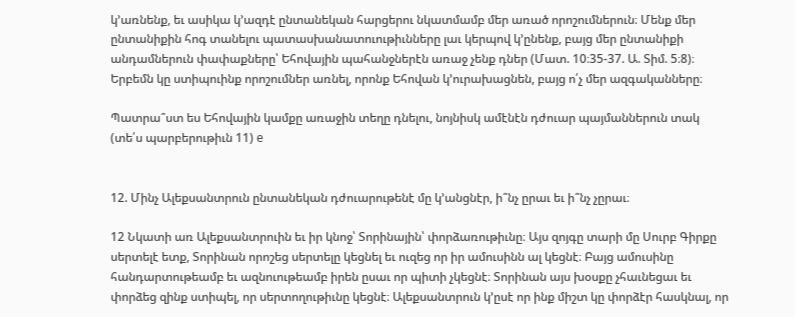կ’առնենք, եւ ասիկա կ’ազդէ ընտանեկան հարցերու նկատմամբ մեր առած որոշումներուն։ Մենք մեր ընտանիքին հոգ տանելու պատասխանատուութիւնները լաւ կերպով կ’ընենք, բայց մեր ընտանիքի անդամներուն փափաքները՝ Եհովային պահանջներէն առաջ չենք դներ (Մատ. 10։35-37. Ա. Տիմ. 5։8)։ Երբեմն կը ստիպուինք որոշումներ առնել, որոնք Եհովան կ’ուրախացնեն, բայց ո՛չ մեր ազգականները։

Պատրա՞ստ ես Եհովային կամքը առաջին տեղը դնելու, նոյնիսկ ամէնէն դժուար պայմաններուն տակ (տե՛ս պարբերութիւն 11) e


12. Մինչ Ալեքսանտրուն ընտանեկան դժուարութենէ մը կ’անցնէր, ի՞նչ ըրաւ եւ ի՞նչ չըրաւ։

12 Նկատի առ Ալեքսանտրուին եւ իր կնոջ՝ Տորինային՝ փորձառութիւնը։ Այս զոյգը տարի մը Սուրբ Գիրքը սերտելէ ետք, Տորինան որոշեց սերտելը կեցնել եւ ուզեց որ իր ամուսինն ալ կեցնէ։ Բայց ամուսինը հանդարտութեամբ եւ ազնուութեամբ իրեն ըսաւ որ պիտի չկեցնէ։ Տորինան այս խօսքը չհաւնեցաւ եւ փորձեց զինք ստիպել, որ սերտողութիւնը կեցնէ։ Ալեքսանտրուն կ’ըսէ որ ինք միշտ կը փորձէր հասկնալ, որ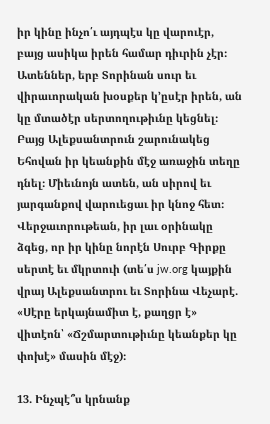իր կինը ինչո՛ւ այդպէս կը վարուէր, բայց ասիկա իրեն համար դիւրին չէր։ Ատեններ, երբ Տորինան սուր եւ վիրաւորական խօսքեր կ’ըսէր իրեն, ան կը մտածէր սերտողութիւնը կեցնել։ Բայց Ալեքսանտրուն շարունակեց Եհովան իր կեանքին մէջ առաջին տեղը դնել։ Միեւնոյն ատեն, ան սիրով եւ յարգանքով վարուեցաւ իր կնոջ հետ։ Վերջաւորութեան, իր լաւ օրինակը ձգեց, որ իր կինը նորէն Սուրբ Գիրքը սերտէ եւ մկրտուի (տե՛ս jw.org կայքին վրայ Ալեքսանտրու եւ Տորինա Վեչարէ. «Սէրը երկայնամիտ է, քաղցր է» վիտէոն՝ «Ճշմարտութիւնը կեանքեր կը փոխէ» մասին մէջ)։

13. Ինչպէ՞ս կրնանք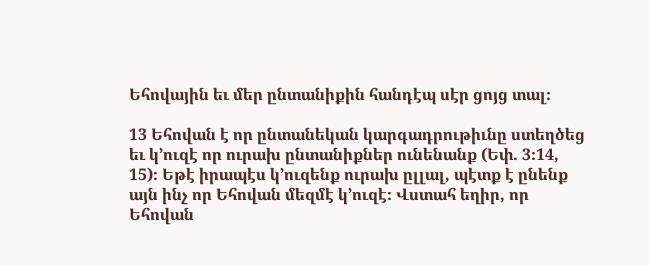Եհովային եւ մեր ընտանիքին հանդէպ սէր ցոյց տալ։

13 Եհովան է որ ընտանեկան կարգադրութիւնը ստեղծեց եւ կ’ուզէ որ ուրախ ընտանիքներ ունենանք (Եփ. 3։14, 15)։ Եթէ իրապէս կ’ուզենք ուրախ ըլլալ, պէտք է ընենք այն ինչ որ Եհովան մեզմէ կ’ուզէ։ Վստահ եղիր, որ Եհովան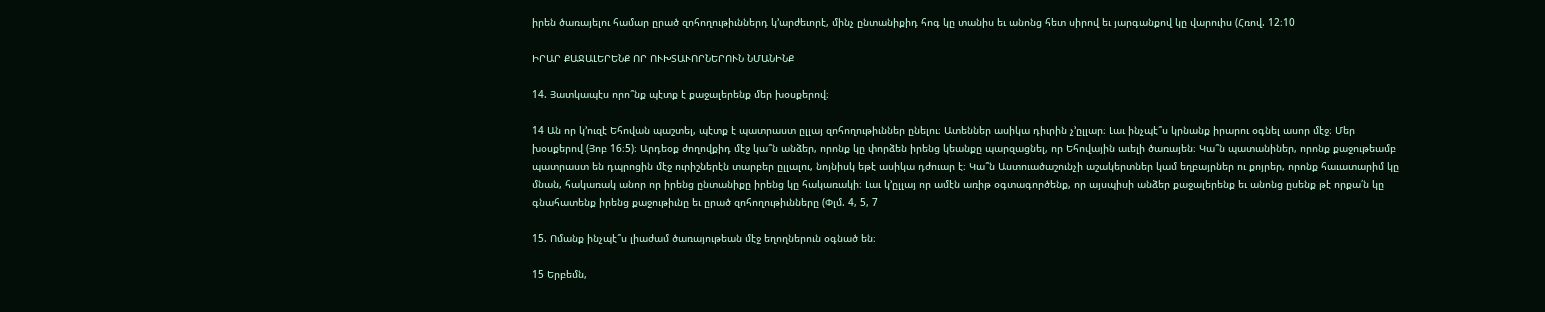իրեն ծառայելու համար ըրած զոհողութիւններդ կ’արժեւորէ, մինչ ընտանիքիդ հոգ կը տանիս եւ անոնց հետ սիրով եւ յարգանքով կը վարուիս (Հռով. 12։10

ԻՐԱՐ ՔԱՋԱԼԵՐԵՆՔ ՈՐ ՈՒԽՏԱՒՈՐՆԵՐՈՒՆ ՆՄԱՆԻՆՔ

14. Յատկապէս որո՞նք պէտք է քաջալերենք մեր խօսքերով։

14 Ան որ կ’ուզէ Եհովան պաշտել, պէտք է պատրաստ ըլլայ զոհողութիւններ ընելու։ Ատեններ ասիկա դիւրին չ’ըլլար։ Լաւ ինչպէ՞ս կրնանք իրարու օգնել ասոր մէջ։ Մեր խօսքերով (Յոբ 16։5)։ Արդեօք ժողովքիդ մէջ կա՞ն անձեր, որոնք կը փորձեն իրենց կեանքը պարզացնել, որ Եհովային աւելի ծառայեն։ Կա՞ն պատանիներ, որոնք քաջութեամբ պատրաստ են դպրոցին մէջ ուրիշներէն տարբեր ըլլալու, նոյնիսկ եթէ ասիկա դժուար է։ Կա՞ն Աստուածաշունչի աշակերտներ կամ եղբայրներ ու քոյրեր, որոնք հաւատարիմ կը մնան, հակառակ անոր որ իրենց ընտանիքը իրենց կը հակառակի։ Լաւ կ’ըլլայ որ ամէն առիթ օգտագործենք, որ այսպիսի անձեր քաջալերենք եւ անոնց ըսենք թէ որքա՛ն կը գնահատենք իրենց քաջութիւնը եւ ըրած զոհողութիւնները (Փլմ. 4, 5, 7

15. Ոմանք ինչպէ՞ս լիաժամ ծառայութեան մէջ եղողներուն օգնած են։

15 Երբեմն,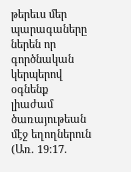թերեւս մեր պարագաները ներեն որ գործնական կերպերով օգնենք լիաժամ ծառայութեան մէջ եղողներուն (Առ. 19։17.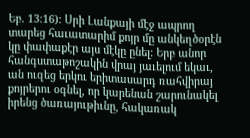Եբ. 13։16)։ Սրի Լանքայի մէջ ապրող տարեց հաւատարիմ քոյր մը անկեղծօրէն կը փափաքէր այս մէկը ընել։ Երբ անոր հանգստաթոշակին վրայ յաւելում եկաւ, ան ուզեց երկու երիտասարդ ռահվիրայ քոյրերու օգնել, որ կարենան շարունակել իրենց ծառայութիւնը, հակառակ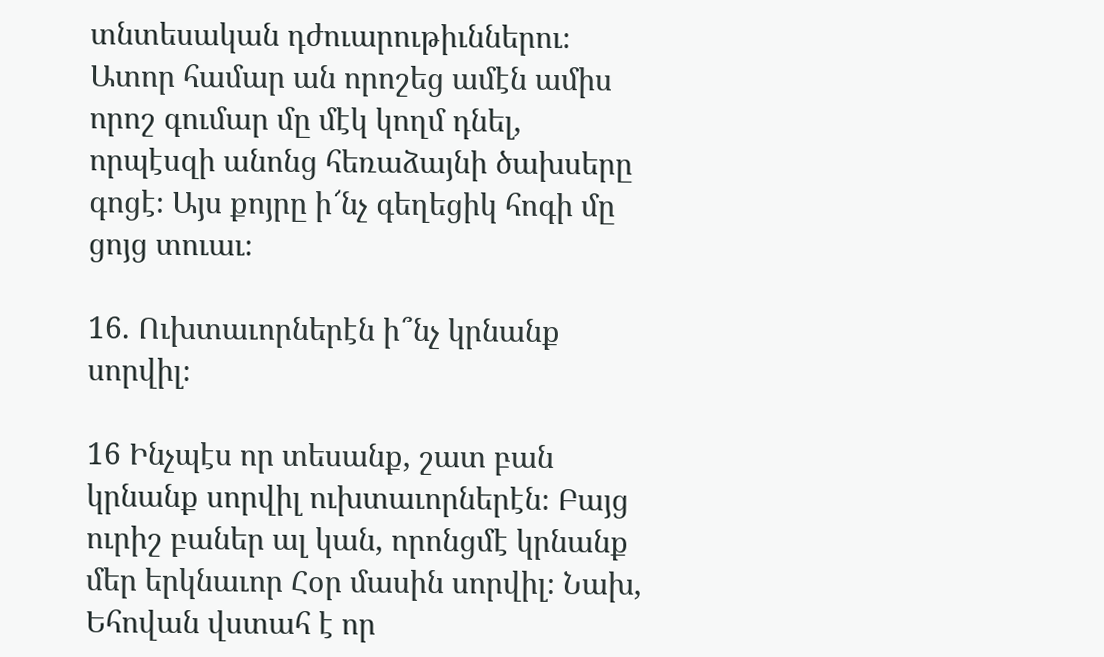տնտեսական դժուարութիւններու։ Ատոր համար ան որոշեց ամէն ամիս որոշ գումար մը մէկ կողմ դնել, որպէսզի անոնց հեռաձայնի ծախսերը գոցէ։ Այս քոյրը ի՜նչ գեղեցիկ հոգի մը ցոյց տուաւ։

16. Ուխտաւորներէն ի՞նչ կրնանք սորվիլ։

16 Ինչպէս որ տեսանք, շատ բան կրնանք սորվիլ ուխտաւորներէն։ Բայց ուրիշ բաներ ալ կան, որոնցմէ կրնանք մեր երկնաւոր Հօր մասին սորվիլ։ Նախ, Եհովան վստահ է որ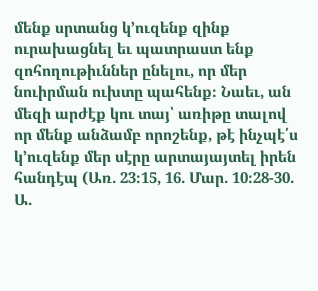մենք սրտանց կ’ուզենք զինք ուրախացնել եւ պատրաստ ենք զոհողութիւններ ընելու, որ մեր նուիրման ուխտը պահենք։ Նաեւ, ան մեզի արժէք կու տայ՝ առիթը տալով որ մենք անձամբ որոշենք, թէ ինչպէ՛ս կ’ուզենք մեր սէրը արտայայտել իրեն հանդէպ (Առ. 23։15, 16. Մար. 10։28-30. Ա.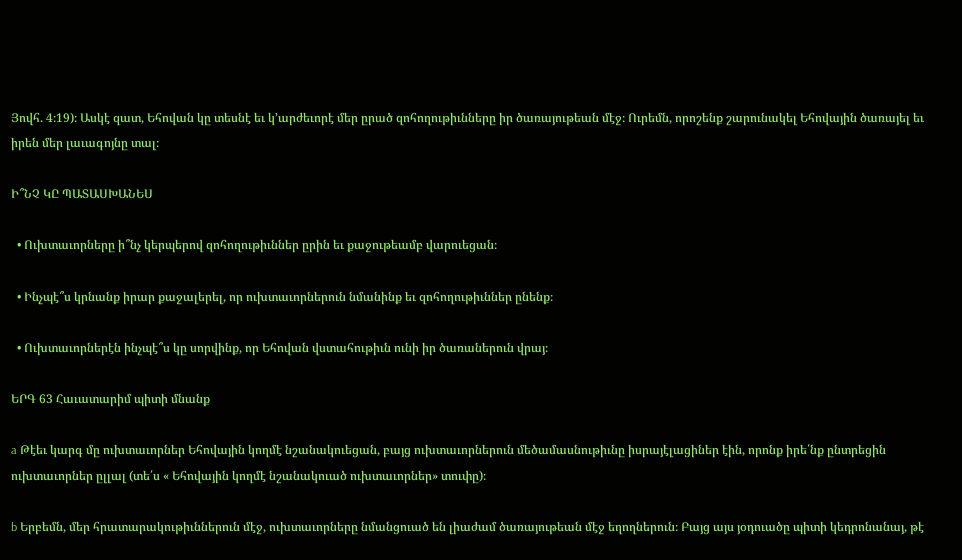Յովհ. 4։19)։ Ասկէ զատ, Եհովան կը տեսնէ եւ կ’արժեւորէ մեր ըրած զոհողութիւնները իր ծառայութեան մէջ։ Ուրեմն, որոշենք շարունակել Եհովային ծառայել եւ իրեն մեր լաւագոյնը տալ։

Ի՞ՆՉ ԿԸ ՊԱՏԱՍԽԱՆԵՍ

  • Ուխտաւորները ի՞նչ կերպերով զոհողութիւններ ըրին եւ քաջութեամբ վարուեցան։

  • Ինչպէ՞ս կրնանք իրար քաջալերել, որ ուխտաւորներուն նմանինք եւ զոհողութիւններ ընենք։

  • Ուխտաւորներէն ինչպէ՞ս կը սորվինք, որ Եհովան վստահութիւն ունի իր ծառաներուն վրայ։

ԵՐԳ 63 Հաւատարիմ պիտի մնանք

a Թէեւ կարգ մը ուխտաւորներ Եհովային կողմէ նշանակուեցան, բայց ուխտաւորներուն մեծամասնութիւնը իսրայէլացիներ էին, որոնք իրե՛նք ընտրեցին ուխտաւորներ ըլլալ (տե՛ս « Եհովային կողմէ նշանակուած ուխտաւորներ» տուփը)։

b Երբեմն, մեր հրատարակութիւններուն մէջ, ուխտաւորները նմանցուած են լիաժամ ծառայութեան մէջ եղողներուն։ Բայց այս յօդուածը պիտի կեդրոնանայ, թէ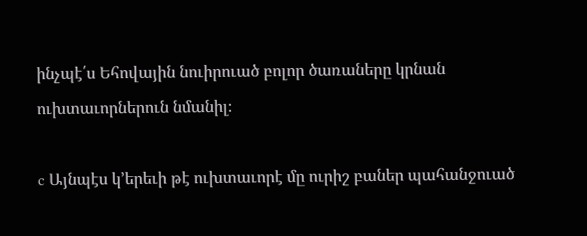ինչպէ՛ս Եհովային նուիրուած բոլոր ծառաները կրնան ուխտաւորներուն նմանիլ։

c Այնպէս կ’երեւի թէ ուխտաւորէ մը ուրիշ բաներ պահանջուած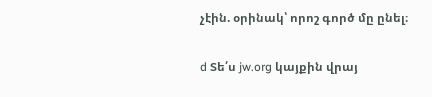չէին. օրինակ՝ որոշ գործ մը ընել։

d Տե՛ս jw.org կայքին վրայ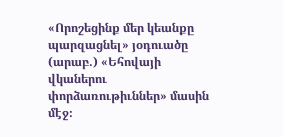«Որոշեցինք մեր կեանքը պարզացնել» յօդուածը (արաբ.) «Եհովայի վկաներու փորձառութիւններ» մասին մէջ։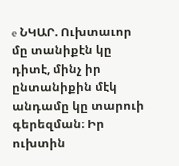e ՆԿԱՐ. Ուխտաւոր մը տանիքէն կը դիտէ, մինչ իր ընտանիքին մէկ անդամը կը տարուի գերեզման։ Իր ուխտին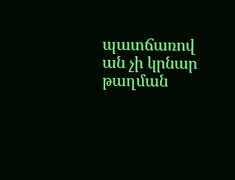պատճառով ան չի կրնար թաղման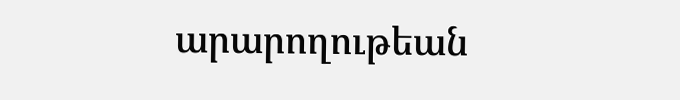արարողութեան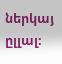ներկայ ըլլալ։